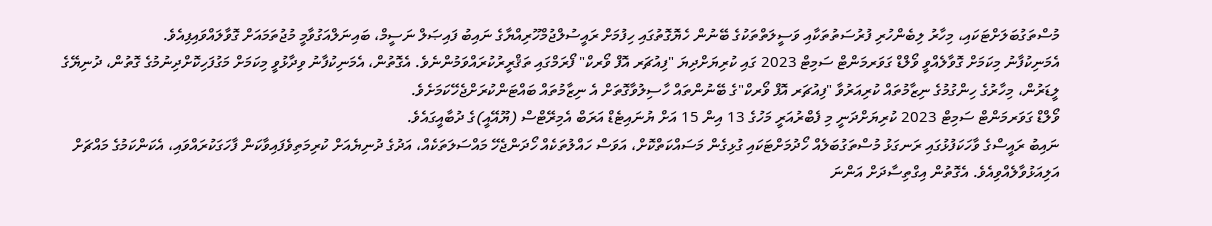މުސްތަގުބަލަށްޓަކައި، މިހާރު ލިބެންހުރި ފުރުސަތުތަކާއި ވަސީލަތްތަކުގެ ބޭނުން ހެޔޮގޮތުގައި ހިފުމަށް ރައީސުލްޖުމްހޫރިއްޔާގެ ނައިބު ފައިޞަލް ނަސީމް، ބައިނަލްއަގުވާމީ މުޖުތަމައަށް ގޮވާލައްވައިފިއެވެ.
އެމަނިކުފާނު މިކަމަށް ގޮވާލެއްވީ ވޯލްޑް ގަވަރމަންޓް ސަމިޓް 2023 ގައި ކުރިޔަށްދިޔަ "ފިއުޗަރ އޮފް ވޯރކް" ފޯރަމްގައި ތަޤްރީރުކުރައްވަމުންނެވެ. އެގޮތުން، އެމަނިކުފާނު ވިދާޅުވީ މިކަމަށް މަގުފަހިކޮށްދިނުމުގެ ގޮތުން، ދުނިޔޭގެ ލީޑަރުން، މިހާރުގެ ހިންގުމުގެ ނިޒާމުތައް ކުރިއަރުވާ "ފިއުޗަރ އޮފް ވޯރކް"ގެ ބޭނުންތައް ހާސިލުވާގޮތަށް އެ ނިޒާމުތައް ބައްޓަންކުރަށްޖެހޭކަމަށެވެ.
ވޯލްޑް ގަވަރމަންޓް ސަމިޓް 2023 ކުރިޔަށްދަނީ މި ފެބްރުއަރީ މަހުގެ 13 އިން 15 އަށް ޔުނައިޓެޑް އަރަބް އެމިރޭޓްސް (ޔޫއޭއީ)ގެ ދުބާއީގައެވެ.
ނައިބު ރައީސްގެ ވާހަކަފުޅުގައި ރަނގަޅު މުސްތަގުބަލެއް ހޯދުމަށްޓަކައި ގުޅިގެން މަސައްކަތްކޮށް، އަވަސް ހައްލުތަކެއް ހޯދަންޖެހޭ މައްސަލަތަކެއް، އަދުގެ ދުނިޔެއަށް ކުރިމަތިވެފައިވާކަން ފާހަގަކުރައްވައި، އެކަންކަމުގެ މައްޗަށް އަލިއަޅުވާލެއްވިއެވެ. އެގޮތުން އިގްތިސާދަށް އަންނަ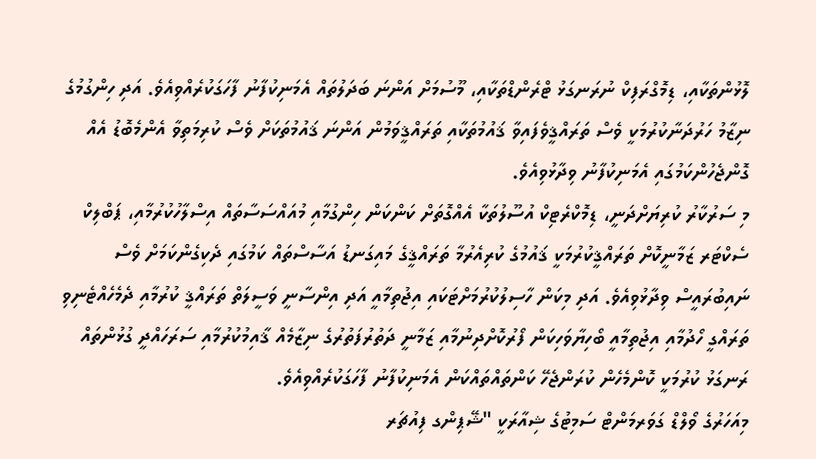ލޮޅުންތަކާއި، ޑިމޮގްރަފިކް ނުރަނގަޅު ޓްރެންޑްތަކާއި، މޫސުމަށް އަންނަ ބަދަލުތައް އެމަނިކުފާނު ފާހަގަކުރެއްވިއެވެ. އަދި ހިންގުމުގެ ނިޒާމު ހަރުދަނާކުރުމަކީ ވެސް ތަރައްޤީވެފައިވާ ޤައުމުތަކާއި ތަރައްޤީވަމުން އަންނަ ޤައުމުތަކަށް ވެސް ކުރިމަތިވާ އެންމެބޮޑު އެއް ގޮންޖެހުންކަމުގައި އެމަނިކުފާނު ވިދާޅުވިއެވެ.
މި ސަރުކާރު ކުރިޔަށްދަނީ، ޑިމޮކްރެޓިކް އުސޫލުތަކާ އެއްގޮތަށް ކަންކަން ހިންގުމާއި މުއައްސަސާތައް އިސްލާހުކުރުމާއި، ޕަބްލިކް ސެކްޓަރ ޒަމާނީކޮށް ތަރައްޤީކުރުމަކީ ޤައުމުގެ ކުރިއެރުމާ ތަރައްޤީގެ މައިގަނޑު އަސާސްތައް ކަމުގައި ދެކިގެންކަމަށް ވެސް ނައިބުރައީސް ވިދާޅުވިއެވެ. އަދި މިކަން ހާސިލުކުރުމަށްޓަކައި އިޖުތިމާއީ އަދި އިންސާނީ ވަސީލަތް ތަރައްޤީ ކުރުމާއި ދެމެހެއްޓެނިވި ތަރައްގީ ހޯދުމާއި އިޖުތިމާއީ ބޯހިޔާވަހިކަން ފޯރުކޮށްދިނުމާއި ޒަމާނީ ދަތުރުފަތުރުގެ ނިޒާމެއް ޤާއިމުކުރުމާއި ސަރަހައްދީ ގުޅުންތައް ރަނގަޅު ކުރުމަކީ ކޮންމެހެން ކުރަންޖެހޭ ކަންތައްތައްކަން އެމަނިކުފާނު ފާހަގަކުރެއްވިއެވެ.
މިއަހަރުގެ ވޯލްޑް ގަވަރމަންޓް ސަމިޓުގެ ޝިއާރަކީ "ޝޭޕިންގ ފިއުޗަރ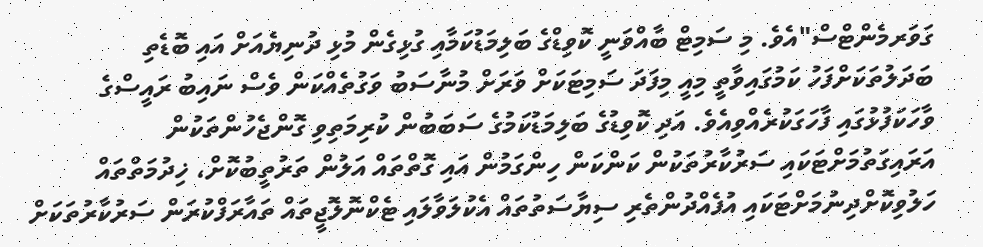ގަވަރމެންޓްސް"އެވެ. މި ސަމިޓް ބާއްވަނީ ކޮވިޑްގެ ބަލިމަޑުކަމާއި ގުޅިގެން މުޅި ދުނިޔެއަށް އައި ބޮޑެތި ބަދަލުތަކަށްފަހު ކަމުގައިވާތީ މިއީ މިފަދަ ސަމިޓަކަށް ވަރަށް މުނާސަބު ވަގުތެއްކަން ވެސް ނައިބު ރައީސްގެ ވާހަކަފުޅުގައި ފާހަގަކުރެއްވިއެވެ. އަދި ކޮވިޑުގެ ބަލިމަޑުކަމުގެ ސަބަބުން ކުރިމަތިވި ގޮންޖެހުންތަކުން އަރައިގަތުމަށްޓަކައި ސަރުކާރުތަކުން ކަންކަން ހިންގަމުން އައި ގޮތްތައް އަލުން ތަރުތީބުކޮށް، ޚިދުމަތްތައް ހަލުވިކޮށްދިނުމަށްޓަކައި އުފެއްދުންތެރި ސިޔާސަތުތައް އެކުލަވާލައި ޓެކްނޮލޮޖީތައް ތައާރަފްކުރަން ސަރުކާރުތަކަށް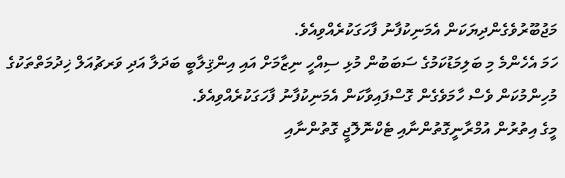މަޖުބޫރުވެގެންދިޔަކަން އެމަނިކުފާނު ފާހަގަކުރެއްވިއެވެ.
ހަމަ އެހެންމެ މި ބަލިމަޑުކަމުގެ ސަބަބުން މުޅި ސިއްހީ ނިޒާމަށް އައި އިންޤިލާބީ ބަދަލާ އަދި ވަރޗުއަލް ޚިދުމަތްތަކުގެ މުހިންމުކަން ވެސް ހާމަވެގެން ގޮސްފައިވާކަން އެމަނިކުފާނު ފާހަގަކުރެއްވިއެވެ.
މީގެ އިތުރުން އުމްރާނީގޮތުންނާއި ޓެކްނޮލޮޖީ ގޮތުންނާއި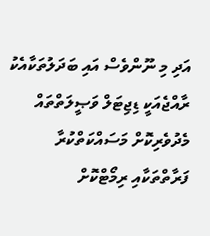އަދި މި ނޫންވެސް އައި ބަދަލުތަކާއެކު ރާއްޖެއަކީ ޑިޖިޓަލް ވަޞީލަތްތައް މެދުވެރިކޮށް މަސައްކަތްކުރާ ފަރާތްތަކާއި ރިމޯޓްކޮށް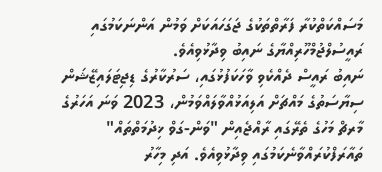މަސައްކަތްކުރާ ފަރާތްތަކުގެ ޖަގަހައަކަށް ވަމުން އަންނަކަމުގައި ރައީސުލްޖުމްހޫރިއްޔާގެ ނައިބު ވިދާޅުވިއެވެ.
ނައިބު ރައީސް ދެއްކެވި ވާހަކަފުޅުގައި، ސަރުކާރުގެ ޑިޖިޓަލައިޒޭޝަން ސިޔާސަތުގެ މައްޗަށް އަލިއަޅުއްވާލައްވަމުން، 2023 ވަނަ އަހަރުގެ މާރޗް މަހުގެ ތެރޭގައި ރާއްޖެއިން "ވަން-ގަވް ޚިދުމަތްތައް" ތައާރަފްކުރައްވާނެކަމުގައި ވިދާޅުވިއެވެ. އަދި މިހާރު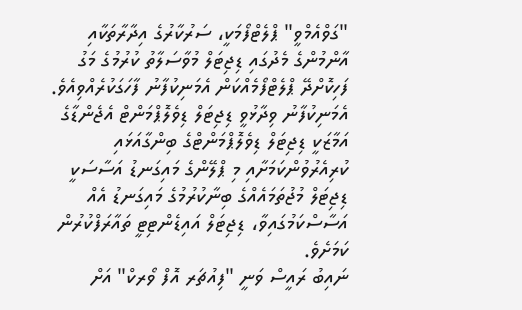"ގަވްއެމްވީ" ޕްލެޓްފޯމަކީ، ސަރުކާރުގެ އިދާރާތަކާއި އާންމުންގެ މެދުގައި ޑިޖިޓަލް މުވާސަލާތު ކުރުމުގެ މަގު ފަހިކޮށްދޭ ޕްލެޓްފޯމެއްކަން އެމަނިކުފާނު ފާހަގަކުރެއްވިއެވެ.
އެމަނިކުފާނު ވިދާޅުވީ ޑިޖިޓަލް ޑިވެލޮޕްމަންޓް އެޖެންޑާގެ އަމާޒަކީ ޑިޖިޓަލް ޑިވެލޮޕްމަންޓްގެ ބިންގާއަޅައި ކުރިއެރުވުންކަމަށާއި މި ޕްލޭންގެ މައިގަނޑު އަސާސަކީ ޑިޖިޓަލް މުޖުތަމައެއްގެ ބިނާކުރުމުގެ މައިގަނޑު އެއް އަސާސްކަމުގައިވާ، ޑިޖިޓަލް އައިޑެންޓިޓީ ތައާރަފްކުރުން ކަމަށެވެ.
ނައިބު ރައީސް ވަނީ "ފިއުޗަރ އޮފް ވޯރކް" އަށް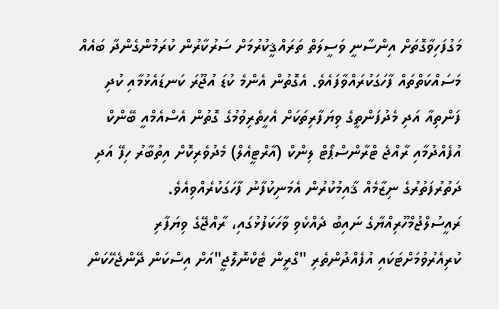މަގުފަހިވާގޮތަށް އިންސާނީ ވަސީލަތް ތަރައްޤީކުރުމަށް ސަރުކާރުން ކުރަމުންގެންދާ ބައެއް މަސައްކަތްތައް ފާހަގަކުރައްވާފައެވެ. އެގޮތުން އެންމެ ކުޑަ އުޖޫރަ ކަނޑައެޅުމާއި ކުދި ފަންތިއާ އަދި މެދުފަންތީގެ ވިޔަފާރިތަކަށް އެހީތެރިވުމުގެ ގޮތުން އެސްއެމްއީ ބޭންކް އުފެއްދުމާއި ރާއްޖެ ޓްރާންސްޕޯޓް ލިންކް (އާރްޓީއެލް) މެދުވެރިކޮށް އިތުބާރު ހިފޭ އަދި ދަތުރުފަތުރުގެ ނިޒާމެއް ޤާއިމުކުރުން އެމަނިކުފާނު ފާހަގަކުރެއްވިއެވެ.
ރައީސުލްޖުމްހޫރިއްޔާގެ ނައިބު ދެއްކެވި ވާހަކަފުޅުގައި، ރާއްޖޭގެ ވިޔަފާރި ކުރިއެރުވުމަށްޓަކައި އުފެއްދުންތެރި "ގްރީން ޓެކްނޮލޮޖީ"އަށް އިސްކަން ދޭންޖެހޭކަން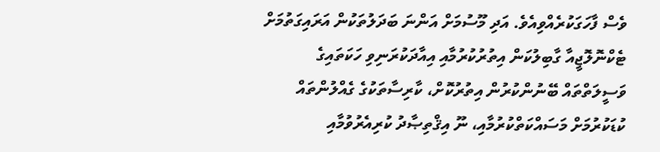ވެސް ފާހަގަކުރެއްވިއެވެ. އަދި މޫސުމަށް އަންނަ ބަދަލުތަކުން އަރައިގަތުމަށް ޓެކްނޮލޮޖީއާ ގާބިލުކަން އިތުރުކުރުމާއި އިއާދަކުރަނިވި ހަކަތައިގެ ވަސީލަތްތައް ބޭނުންކުރުން އިތުރުކޮށް، ކާރިސާތަކުގެ ގެއްލުންތައް ކުޑަކުރުމަށް މަސައްކަތްކުރުމާއި، ނޫ އިޤްތިޞާދު ކުރިއެރުވުމާއި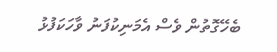ބެހޭގޮތުން ވެސް އެމަނިކުފަނު ވާހަކަފުޅު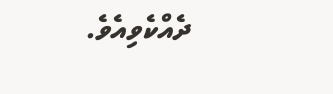ދެއްކެވިއެވެ.